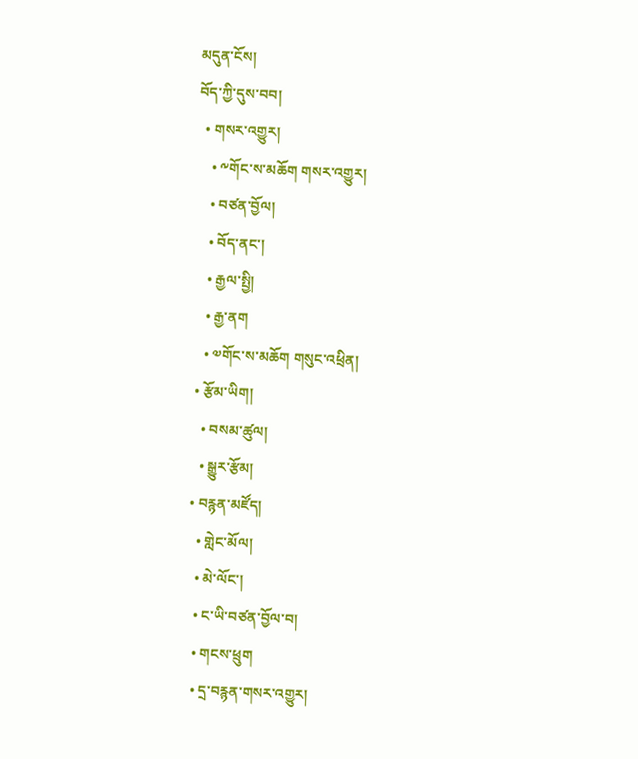མདུན་ངོས།
བོད་ཀྱི་དུས་བབ།
  • གསར་འགྱུར།
    • ༸གོང་ས་མཆོག གསར་འགྱུར།
    • བཙན་བྱོལ།
    • བོད་ནང་།
    • རྒྱལ་སྤྱི།
    • རྒྱ་ནག
    • ༧གོང་ས་མཆོག གསུང་འཕྲིན།
  • རྩོམ་ཡིག།
    • བསམ་ཚུལ།
    • སྒྱུར་རྩོམ།
  • བརྙན་མཛོད།
    • གླེང་མོལ།
    • མེ་ལོང་།
    • ང་ཡི་བཙན་བྱོལ་བ།
    • གངས་ཕྲུག
    • དྲ་བརྙན་གསར་འགྱུར།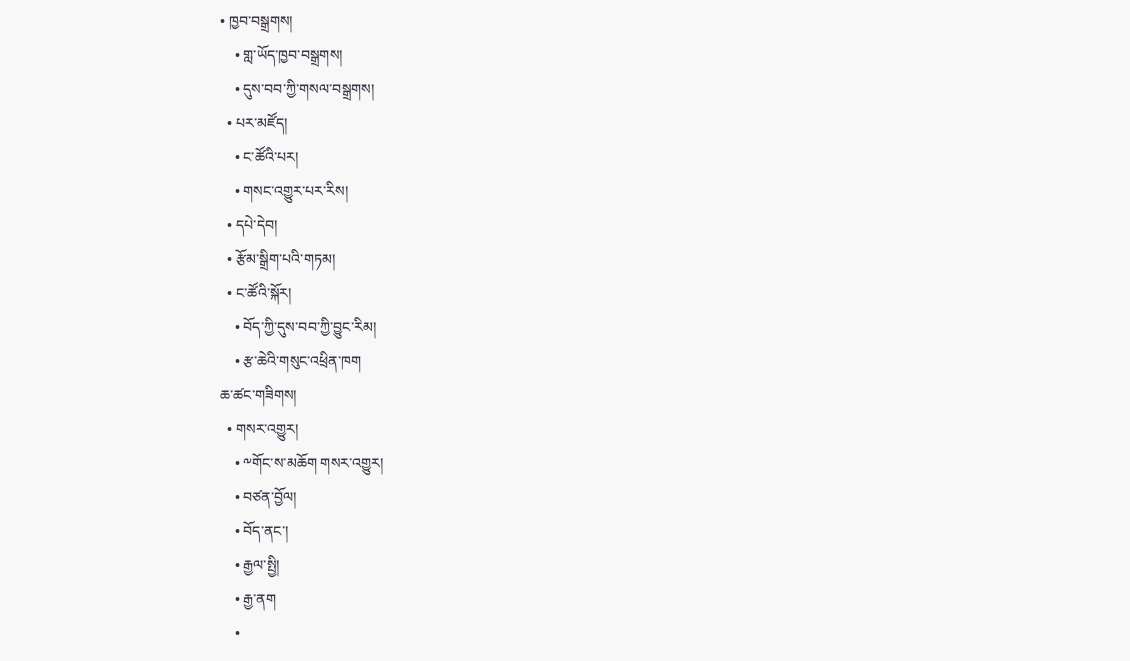• ཁྱབ་བསྒྲགས།
    • གླ་ཡོད་ཁྱབ་བསྒྲགས།
    • དུས་བབ་ཀྱི་གསལ་བསྒྲགས།
  • པར་མཛོད།
    • ང་ཚོའི་པར།
    • གསང་འགྱུར་པར་རིས།
  • དཔེ་དེབ།
  • རྩོམ་སྒྲིག་པའི་གཏམ།
  • ང་ཚོའི་སྐོར།
    • བོད་ཀྱི་དུས་བབ་ཀྱི་བྱུང་རིམ།
    • རྩ་ཆེའི་གསུང་འཕྲིན་ཁག
ཆ་ཚང་གཟིགས།
  • གསར་འགྱུར།
    • ༸གོང་ས་མཆོག གསར་འགྱུར།
    • བཙན་བྱོལ།
    • བོད་ནང་།
    • རྒྱལ་སྤྱི།
    • རྒྱ་ནག
    •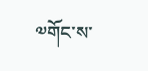༧གོང་ས་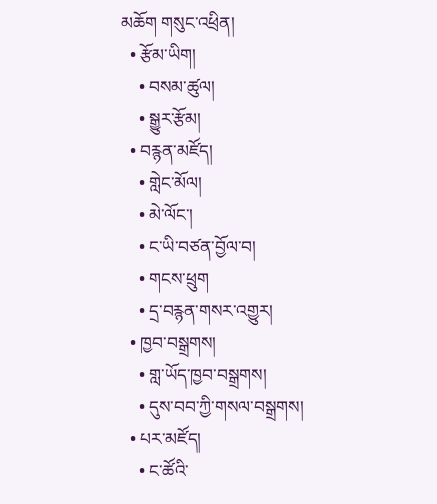མཆོག གསུང་འཕྲིན།
  • རྩོམ་ཡིག།
    • བསམ་ཚུལ།
    • སྒྱུར་རྩོམ།
  • བརྙན་མཛོད།
    • གླེང་མོལ།
    • མེ་ལོང་།
    • ང་ཡི་བཙན་བྱོལ་བ།
    • གངས་ཕྲུག
    • དྲ་བརྙན་གསར་འགྱུར།
  • ཁྱབ་བསྒྲགས།
    • གླ་ཡོད་ཁྱབ་བསྒྲགས།
    • དུས་བབ་ཀྱི་གསལ་བསྒྲགས།
  • པར་མཛོད།
    • ང་ཚོའི་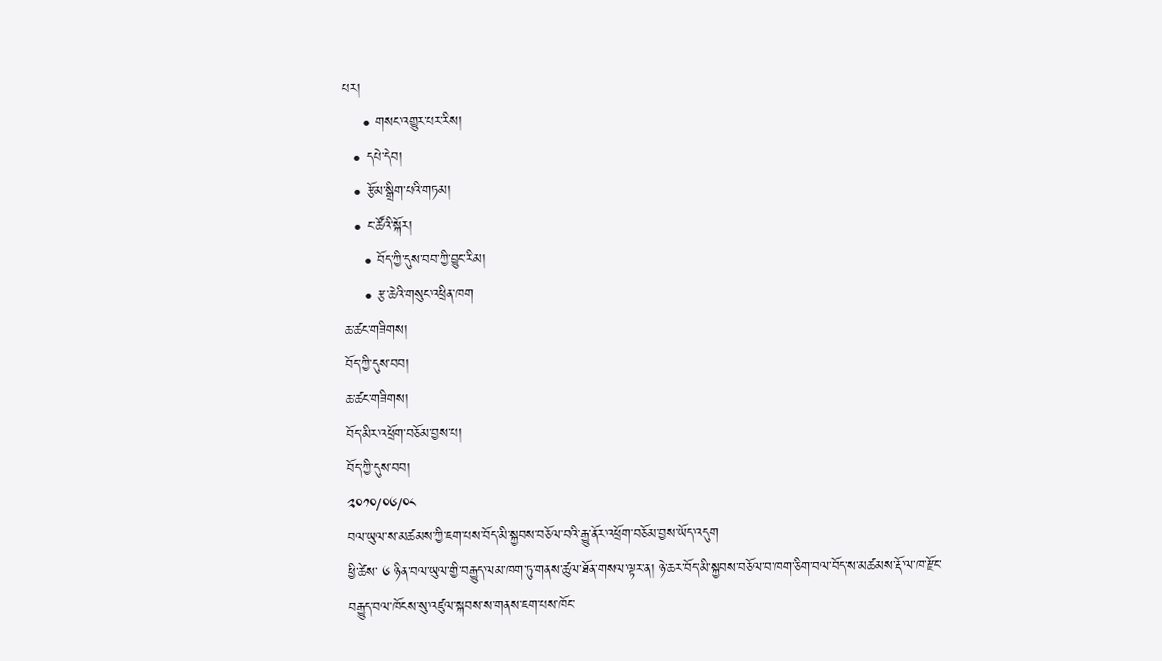པར།
    • གསང་འགྱུར་པར་རིས།
  • དཔེ་དེབ།
  • རྩོམ་སྒྲིག་པའི་གཏམ།
  • ང་ཚོའི་སྐོར།
    • བོད་ཀྱི་དུས་བབ་ཀྱི་བྱུང་རིམ།
    • རྩ་ཆེའི་གསུང་འཕྲིན་ཁག
ཆ་ཚང་གཟིགས།
བོད་ཀྱི་དུས་བབ།
ཆ་ཚང་གཟིགས།
བོད་མིར་འཕྲོག་བཅོམ་བྱས་པ།
བོད་ཀྱི་དུས་བབ།
༢༠༡༠/༠༦/༠༨
བལ་ཡུལ་ས་མཚམས་ཀྱི་ཇག་པས་བོད་མི་སྐྱབས་བཅོལ་བའི་རྒྱུ་ནོར་འཕྲོག་བཅོམ་བྱས་ཡོད་འདུག
ཕྱི་ཚེས་ ༦ ཉིན་བལ་ཡུལ་གྱི་བརྒྱུད་ལམ་ཁག་ཏུ་གནས་ཚུལ་ཐོན་གསལ་ལྟར་ན། ཉེ་ཆར་བོད་མི་སྐྱབས་བཅོལ་བ་ཁག་ཅིག་བལ་བོད་ས་མཚམས་རྡོ་ལ་ཁ་རྫོང་བརྒྱུད་བལ་ཁོངས་སུ་འཛུལ་སྐབས་ས་གནས་ཇག་པས་ཁོང་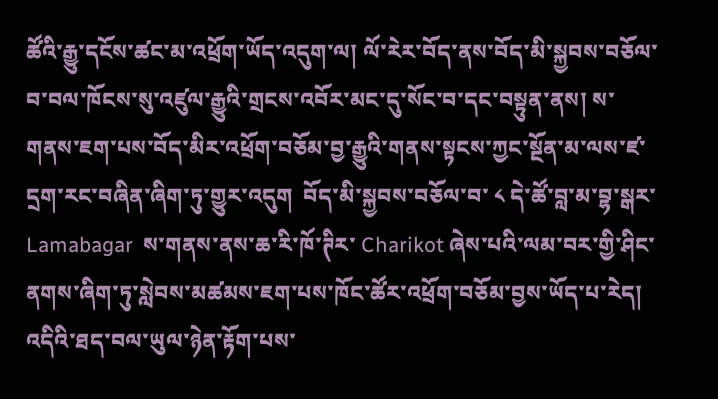ཚོའི་རྒྱུ་དངོས་ཚང་མ་འཕྲོག་ཡོད་འདུག་ལ། ལོ་རེར་བོད་ནས་བོད་མི་སྐྱབས་བཅོལ་བ་བལ་ཁོངས་སུ་འཛུལ་རྒྱུའི་གྲངས་འབོར་མང་དུ་སོང་བ་དང་བསྟུན་ནས། ས་གནས་ཇག་པས་བོད་མིར་འཕྲོག་བཅོམ་བྱ་རྒྱུའི་གནས་སྟངས་ཀྱང་སྔོན་མ་ལས་ཛ་དྲག་རང་བཞིན་ཞིག་ཏུ་གྱུར་འདུག  བོད་མི་སྐྱབས་བཅོལ་བ་ ༨ དེ་ཚོ་བླ་མ་བྷ་སྒར་ Lamabagar  ས་གནས་ནས་ཆ་རི་ཁོ་ཊིར་ Charikot ཞེས་པའི་ལམ་བར་གྱི་ཤིང་ནགས་ཞིག་ཏུ་སླེབས་མཚམས་ཇག་པས་ཁོང་ཚོར་འཕྲོག་བཅོམ་བྱས་ཡོད་པ་རེད། འདིའི་ཐད་བལ་ཡུལ་ཉེན་རྟོག་པས་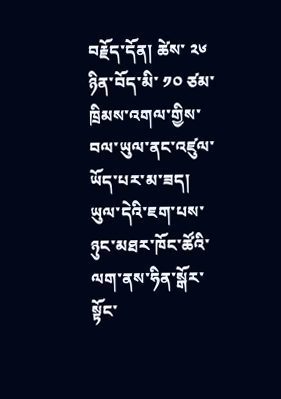བརྗོད་དོན། ཚེས་ ༢༦ ཉིན་བོད་མི་ ༡༠ ཙམ་ཁྲིམས་འགལ་གྱིས་བལ་ཡུལ་ནང་འཛུལ་ཡོད་པར་མ་ཟད། ཡུལ་དེའི་ཇག་པས་ཉུང་མཐར་ཁོང་ཚོའི་ལག་ནས་ཧིན་སྒོར་སྟོང་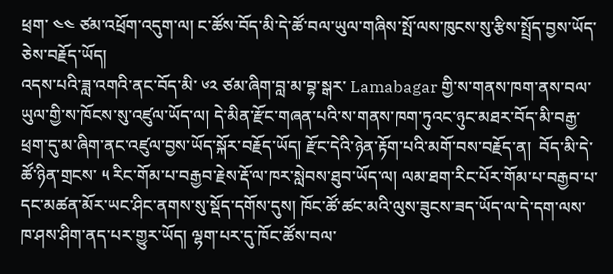ཕྲག་ ༤༤ ཙམ་འཕྲོག་འདུག་ལ། ང་ཚོས་བོད་མི་དེ་ཚོ་བལ་ཡུལ་གཞིས་སྤོ་ལས་ཁུངས་སུ་རྩིས་སྤྲོད་བྱས་ཡོད་ཅེས་བརྗོད་ཡོད།
འདས་པའི་ཟླ་འགའི་ནང་བོད་མི་ ༦༢ ཙམ་ཞིག་བླ་མ་བྷ་སྒར་ Lamabagar གྱི་ས་གནས་ཁག་ནས་བལ་ཡུལ་གྱི་ས་ཁོངས་སུ་འཛུལ་ཡོད་ལ། དེ་མིན་རྫོང་གཞན་པའི་ས་གནས་ཁག་ཏུའང་ཉུང་མཐར་བོད་མི་བརྒྱ་ཕྲག་དུ་མ་ཞིག་ནང་འཛུལ་བྱས་ཡོད་སྐོར་བརྗོད་ཡོད། རྫོང་དེའི་ཉེན་རྟོག་པའི་མགོ་བས་བརྗོད་ན།  བོད་མི་དེ་ཚོ་ཉིན་གྲངས་ ༥ རིང་གོམ་པ་བརྒྱབ་རྗེས་རྡོ་ལ་ཁར་སླེབས་ཐུབ་ཡོད་ལ། ལམ་ཐག་རིང་པོར་གོམ་པ་བརྒྱབ་པ་དང་མཚན་མོར་ཡང་ཤིང་ནགས་སུ་སྡོད་དགོས་དུས། ཁོང་ཚོ་ཚང་མའི་ལུས་ཟུངས་ཟད་ཡོད་ལ་དེ་དག་ལས་ཁ་ཤས་ཤིག་ནད་པར་གྱུར་ཡོད། ལྷག་པར་དུ་ཁོང་ཚོས་བལ་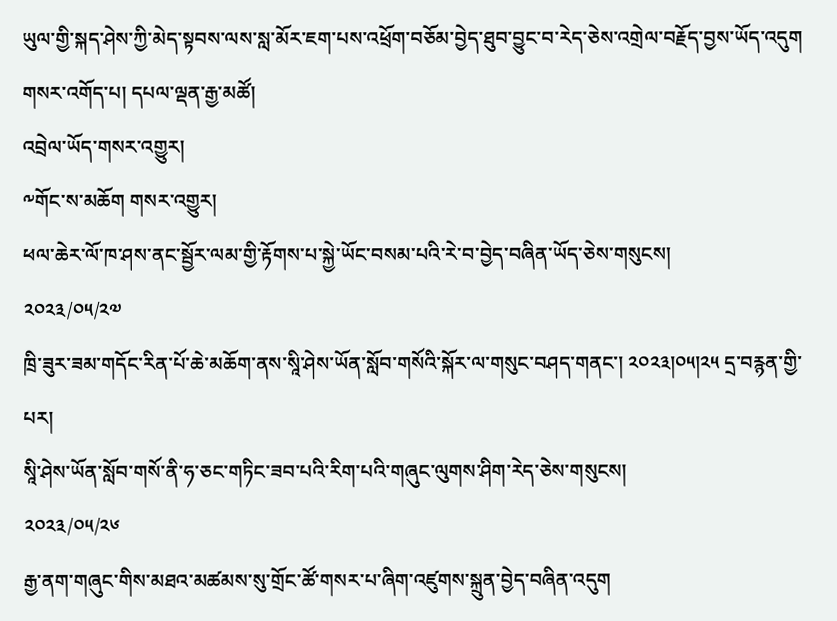ཡུལ་གྱི་སྐད་ཤེས་ཀྱི་མེད་སྟབས་ལས་སླ་མོར་ཇག་པས་འཕྲོག་བཅོམ་བྱེད་ཐུབ་བྱུང་བ་རེད་ཅེས་འགྲེལ་བརྗོད་བྱས་ཡོད་འདུག
གསར་འགོད་པ། དཔལ་ལྡན་རྒྱ་མཚོ།
འབྲེལ་ཡོད་གསར་འགྱུར།
༸གོང་ས་མཆོག གསར་འགྱུར།
ཕལ་ཆེར་ལོ་ཁ་ཤས་ནང་སྦྱོར་ལམ་གྱི་རྟོགས་པ་སྐྱེ་ཡོང་བསམ་པའི་རེ་བ་བྱེད་བཞིན་ཡོད་ཅེས་གསུངས།
༢༠༢༣/༠༥/༢༧
ཁྲི་ཟུར་ཟམ་གདོང་རིན་པོ་ཆེ་མཆོག་ནས་སཱི་ཤེས་ཡོན་སློབ་གསོའི་སྐོར་ལ་གསུང་བཤད་གནང་། ༢༠༢༣།༠༥།༢༥ དྲ་བརྙན་གྱི་པར།
སཱི་ཤེས་ཡོན་སློབ་གསོ་ནི་ཧ་ཅང་གཏིང་ཟབ་པའི་རིག་པའི་གཞུང་ལུགས་ཤིག་རེད་ཅེས་གསུངས།
༢༠༢༣/༠༥/༢༦
རྒྱ་ནག་གཞུང་གིས་མཐའ་མཚམས་སུ་གྲོང་ཚོ་གསར་པ་ཞིག་འཛུགས་སྐྲུན་བྱེད་བཞིན་འདུག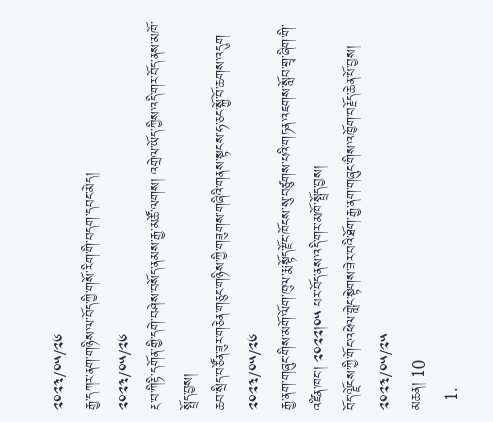༢༠༢༣/༠༥/༢༦
རྒྱ་དཀར་ནག་གཉིས་ལ་བོད་ཀྱི་གསོ་རིག་གི་བདག་དབང་མེད།
༢༠༢༣/༠༥/༢༦
རྔ་བ་ཀིརྟི་དགོན་གྱི་དགེ་བཤེས་བསོད་ནམས་རྒྱ་མཚོ་ལགས། འགྲེལ་ཡོད་ཀྱིས་འདི་གར་བོད་ནས་མཁོ་སྤྲོད་བྱས།
ཆབ་སྲིད་བཙོན་ཟུར་གཅེན་གཅུང་གཉིས་ཀྱི་གཟུགས་གཞིའི་གནས་སྟངས་ཧ་ཅང་སྐྱོ་བོ་ཆགས་འདུག
༢༠༢༣/༠༥/༢༦
རྒྱ་ནག་གཞུང་གིས་མགོ་ལོག་ཁུལ་རྨ་སྟོད་རྫོང་ཁོངས་སུ་བཙུགས་པའི་གཏན་འཇགས་སློབ་གྲྭ་ཞིག་གི་འཛིན་ཁང་། ༢༠༢༢།༠༥ པར་བོད་ནས་འདི་གར་མཁོ་སྤྲོད་བྱས།
བོད་ལྗོངས་ཀྱི་གོང་འཕེལ་གླེང་སྟེགས་ཟེར་བའི་ཐོག་རྒྱ་ནག་གཞུང་གིས་འཁྱོག་བརྗོད་ཆེན་པོ་བྱས།
༢༠༢༣/༠༥/༢༥
མཆན། 10
  1.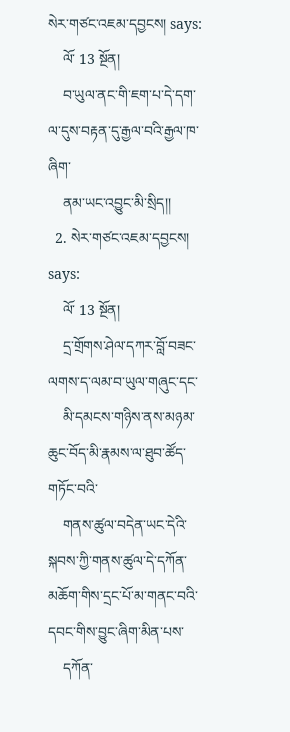སེར་གཙང་འཇམ་དབྱངས། says:
    ལོ་ 13 སྔོན།
    བ་ཡུལ་ནང་གི་ཇག་པ་དེ་དག་ལ་དུས་བརྟན་དུ་རྒྱལ་བའི་རྒྱལ་ཁ་ཞིག་
    ནམ་ཡང་འབྱུང་མི་སྲིད།།
  2. སེར་གཙང་འཇམ་དབྱངས། says:
    ལོ་ 13 སྔོན།
    དྲ་གྲོགས་ཤེལ་དཀར་བློ་བཟང་ལགས་ད་ལམ་བ་ཡུལ་གཞུང་དང་
    མི་དམངས་གཉིས་ནས་མཉམ་ཆུང་བོད་མི་རྣམས་ལ་ཐུབ་ཚོད་གཏོང་བའི་
    གནས་ཚུལ་བདེན་ཡང་དེའི་སྐབས་ཀྱི་གནས་ཚུལ་དེ་དཀོན་མཆོག་གིས་དྲང་པོ་མ་གནང་བའི་དབང་གིས་བྱུང་ཞིག་མིན་པས་
    དཀོན་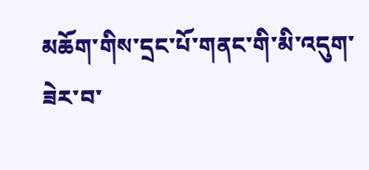མཆོག་གིས་དྲང་པོ་གནང་གི་མི་འདུག་ཟེར་བ་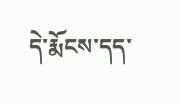དེ་རྨོངས་དད་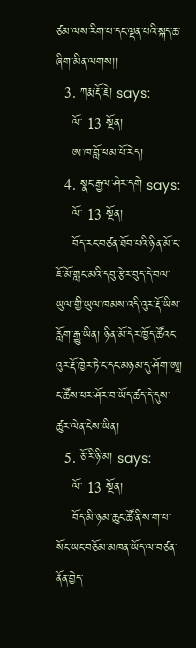ཙམ་ལས་རིག་པ་དང་ལྡན་པའི་སྐད་ཆ་ཞིག་མིན་ལགས།།
  3. ཀརྨ་རྡོ་རྗེ། says:
    ལོ་ 13 སྔོན།
    ཨ་ཁ་བློ་ཕམ་པོ་རེད།
  4. སྣང་རྒྱལ་ཤེར་དགེ says:
    ལོ་ 13 སྔོན།
    བོད་རང་བཙན་ཐོབ་པའི་ཉིན་མོ་ང་ཇོ་མོ་གླང་མའི་དབུ་རྩེར་བུད་དེ་བལ་ཡུལ་གྱི་ཡུལ་ཁམས་འདི་འུར་རྡོ་ཡིས་རློག་རྒྱུ་ཡིན། ཉིན་མོ་དེར་ཁྱོད་ཚོའང་འུར་རྡོ་ཁྱེར་ཏེ་ང་དང་མཉམ་དུ་ཤོག་ཨཱ། ང་ཚོས་ཕར་ཤོར་བ་ཡོད་ཚད་དེ་དུས་ཚུར་ལེན་ངེས་ཡིན།
  5. ཅོ་རི་ཉི་མ། says:
    ལོ་ 13 སྔོན།
    བོད་མི་ཉམ་ཆུང་ཚོ་ནི་ས་ག་པ་སོང་ཡང་བཅོམ་མཁན་ཡོད་ལ་བཙན་ནོན་བྱེད་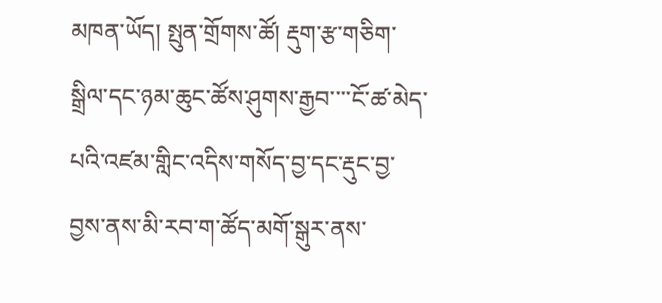མཁན་ཡོད། སྤུན་གྲོགས་ཚོ། རྡུག་རྩ་གཅིག་སྒྲིལ་དང་ཉམ་ཆུང་ཚོས་ཤུགས་རྒྱབ་་་་ངོ་ཚ་མེད་པའི་འཛམ་གླིང་འདིས་གསོད་བྱ་དང་རྡུང་བྱ་བྱས་ནས་མི་རབ་ག་ཚོད་མགོ་སྒུར་ནས་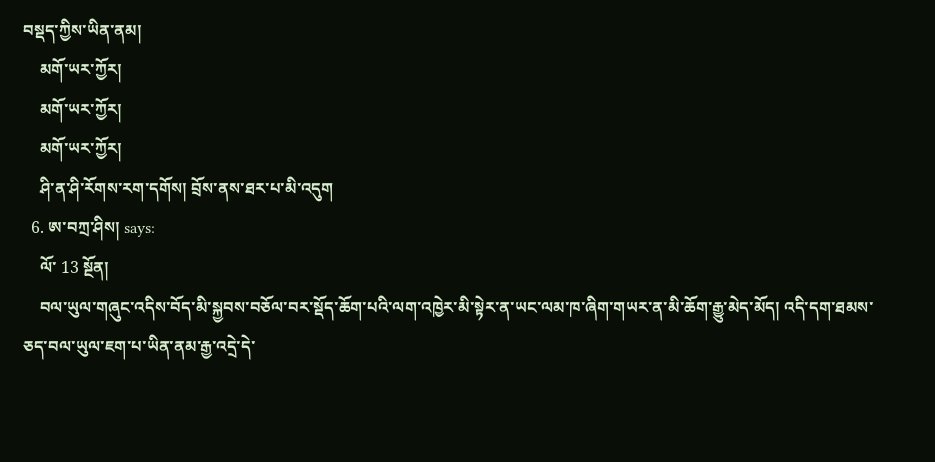བསྡད་ཀྱིས་ཡིན་ནམ།
    མགོ་ཡར་ཀྱོར།
    མགོ་ཡར་ཀྱོར།
    མགོ་ཡར་ཀྱོར།
    ཤི་ན་ཤི་རོགས་རག་དགོས། བྲོས་ནས་ཐར་པ་མི་འདུག
  6. ཨ་བཀྲ་ཤིས། says:
    ལོ་ 13 སྔོན།
    བལ་ཡུལ་གཞུང་འདིས་བོད་མི་སྐྱབས་བཅོལ་བར་སྡོད་ཆོག་པའི་ལག་འཁྱེར་མི་སྟེར་ན་ཡང་ལམ་ཁ་ཞིག་གཡར་ན་མི་ཆོག་རྒྱུ་མེད་མོད། འདི་དག་ཐམས་ཅད་བལ་ཡུལ་ཇག་པ་ཡིན་ནམ་རྒྱ་འདྲེ་དེ་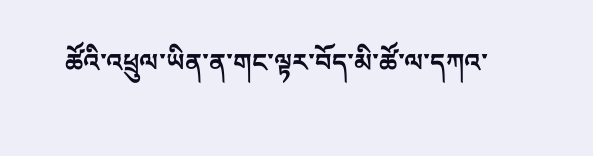ཚོའི་འཕྲུལ་ཡིན་ན་གང་ལྟར་བོད་མི་ཚོ་ལ་དཀའ་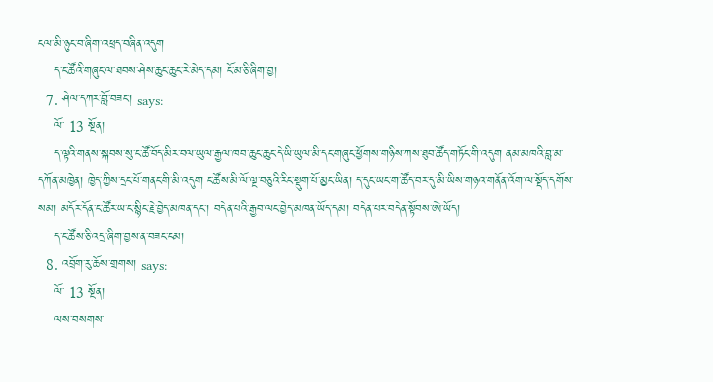ངལ་མི་ཉུང་བ་ཞིག་འཕྲད་བཞིན་འདུག
    ད་ང་ཚོའི་གཞུང་ལ་ཐབས་ཤེས་ཆུང་ཆུང་རེ་མེད་དམ། ངོ་མ་ཅི་ཞིག་བྱ།
  7. ཤེལ་དཀར་བློ་བཟང་། says:
    ལོ་ 13 སྔོན།
    ད་ལྟའི་གནས་སྐབས་སུ་ང་ཚོ་བོད་མིར་བལ་ཡུལ་རྒྱལ་ཁབ་ཆུང་ཆུང་དེ་ཡི་ཡུལ་མི་དང་གཞུང་ཕྱོགས་གཉིས་ཀས་ཐུབ་ཚོད་གཏོང་གི་འདུག ནམ་མཁའི་བླ་མ་དཀོན་མཁྱེན། ཁྱེད་ཀྱིས་དྲང་པོ་གནང་གི་མི་འདུག ང་ཚོས་མི་ལོ་ལྔ་བཅུའི་རིང་སྡུག་པོ་མྱང་ཡིན། ད་དུང་ཡང་ག་ཚོད་བར་དུ་མི་ཡིས་གཉའ་གནོན་འོག་ལ་སྡོད་དགོས་སམ། མདོར་དོན་ང་ཚོར་ཡ་ང་སྙིང་རྗེ་བྱེད་མཁན་དང་། བདེན་པའི་རྒྱབ་ལང་བྱེད་མཁན་ཡོད་དམ། བདེན་པར་བདེན་སྟོབས་ཨེ་ཡོད།
    ད་ང་ཚོས་ཅི་འདྲ་ཞིག་བྱས་ན་བཟང་ངམ།
  8. འབྲོག་རུ་ཆོས་གྲགས། says:
    ལོ་ 13 སྔོན།
    ལས་བསགས་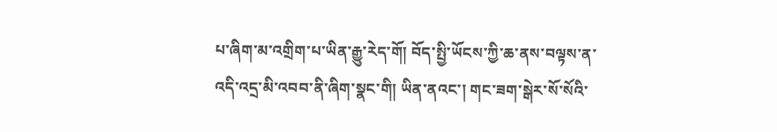པ་ཞིག་མ་འགྲིག་པ་ཡིན་རྒྱུ་རེད་གོ། བོད་སྤྱི་ཡོངས་ཀྱི་ཆ་ནས་བལྟས་ན་འདི་འདྲ་མི་འབབ་ནི་ཞིག་སྣང་གི། ཡིན་ནའང་། གང་ཟག་སྒེར་སོ་སོའི་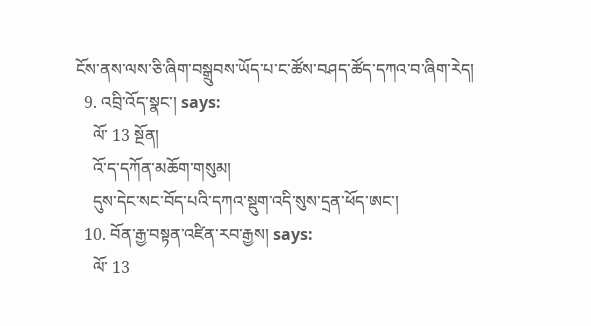ངོས་ནས་ལས་ཅི་ཞིག་བསྒྲུབས་ཡོད་པ་ང་ཚོས་བཤད་ཚོད་དཀའ་བ་ཞིག་རེད།
  9. འབྲི་འོད་སྣང་། says:
    ལོ་ 13 སྔོན།
    འོ་ད་དཀོན་མཆོག་གསུམ།
    དུས་དེང་སང་བོད་པའི་དཀའ་སྡུག་འདི་སུས་དྲན་ཕོད་ཨང་།
  10. བོན་རྒྱ་བསྟན་འཛིན་རབ་རྒྱས། says:
    ལོ་ 13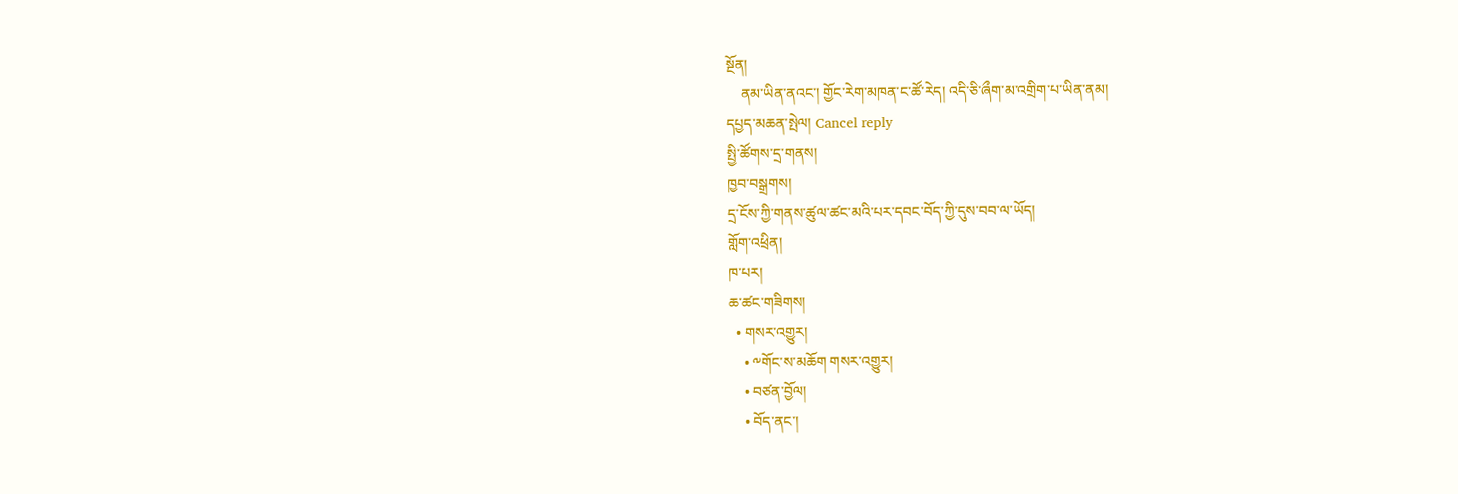སྔོན།
    ནམ་ཡིན་ནའང་། གྱོང་རེག་མཁན་ང་ཚོ་རེད། འདི་ཅི་ཞྀག་མ་འགྲིག་པ་ཡིན་ནམ།
དཔྱད་མཆན་སྤེལ། Cancel reply
སྤྱི་ཚོགས་དྲ་གནས།
ཁྱབ་བསྒྲགས།
དྲ་ངོས་ཀྱི་གནས་ཚུལ་ཚང་མའི་པར་དབང་བོད་ཀྱི་དུས་བབ་ལ་ཡོད།
གློག་འཕྲིན།
ཁ་པར།
ཆ་ཚང་གཟིགས།
  • གསར་འགྱུར།
    • ༸གོང་ས་མཆོག གསར་འགྱུར།
    • བཙན་བྱོལ།
    • བོད་ནང་།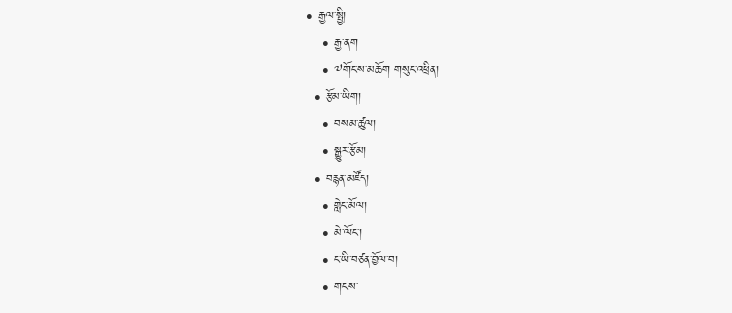• རྒྱལ་སྤྱི།
    • རྒྱ་ནག
    • ༧གོང་ས་མཆོག གསུང་འཕྲིན།
  • རྩོམ་ཡིག།
    • བསམ་ཚུལ།
    • སྒྱུར་རྩོམ།
  • བརྙན་མཛོད།
    • གླེང་མོལ།
    • མེ་ལོང་།
    • ང་ཡི་བཙན་བྱོལ་བ།
    • གངས་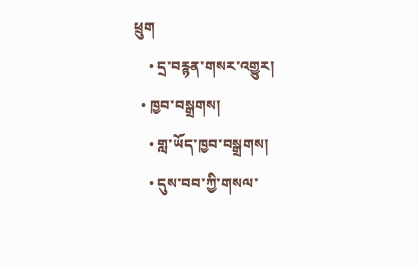ཕྲུག
    • དྲ་བརྙན་གསར་འགྱུར།
  • ཁྱབ་བསྒྲགས།
    • གླ་ཡོད་ཁྱབ་བསྒྲགས།
    • དུས་བབ་ཀྱི་གསལ་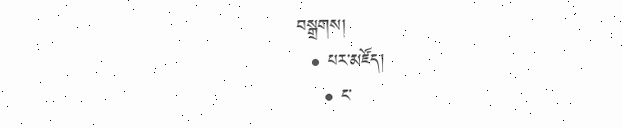བསྒྲགས།
  • པར་མཛོད།
    • ང་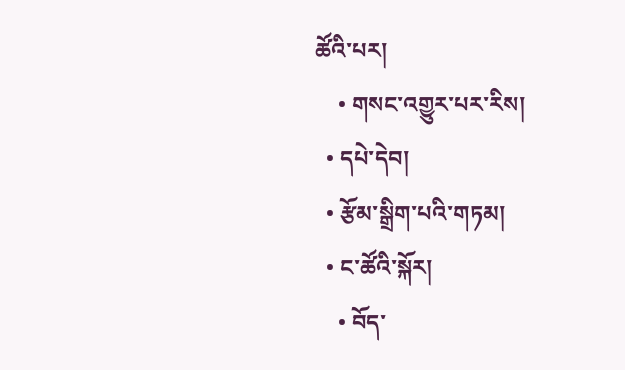ཚོའི་པར།
    • གསང་འགྱུར་པར་རིས།
  • དཔེ་དེབ།
  • རྩོམ་སྒྲིག་པའི་གཏམ།
  • ང་ཚོའི་སྐོར།
    • བོད་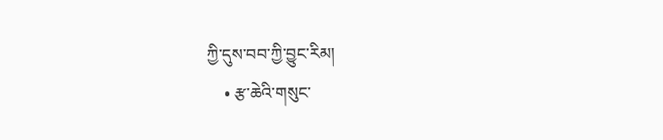ཀྱི་དུས་བབ་ཀྱི་བྱུང་རིམ།
    • རྩ་ཆེའི་གསུང་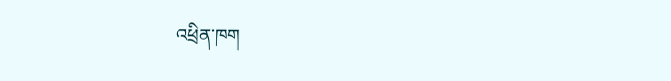འཕྲིན་ཁག